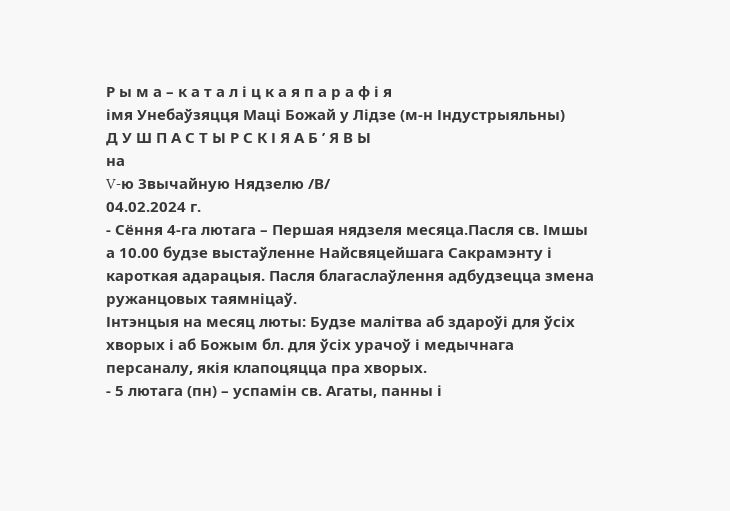Р ы м а – к а т а л і ц к а я п а р а ф і я
імя Унебаўзяцця Маці Божай у Лідзе (м-н Індустрыяльны)
Д У Ш П А С Т Ы Р С К І Я А Б ’ Я В Ы
на
V-ю Звычайную Нядзелю /В/
04.02.2024 г.
- Сёння 4-га лютага – Першая нядзеля месяца.Пасля св. Імшы а 10.00 будзе выстаўленне Найсвяцейшага Сакрамэнту і кароткая адарацыя. Пасля благаслаўлення адбудзецца змена ружанцовых таямніцаў.
Інтэнцыя на месяц люты: Будзе малітва аб здароўі для ўсіх хворых і аб Божым бл. для ўсіх урачоў і медычнага персаналу, якія клапоцяцца пра хворых.
- 5 лютага (пн) – успамін св. Агаты, панны і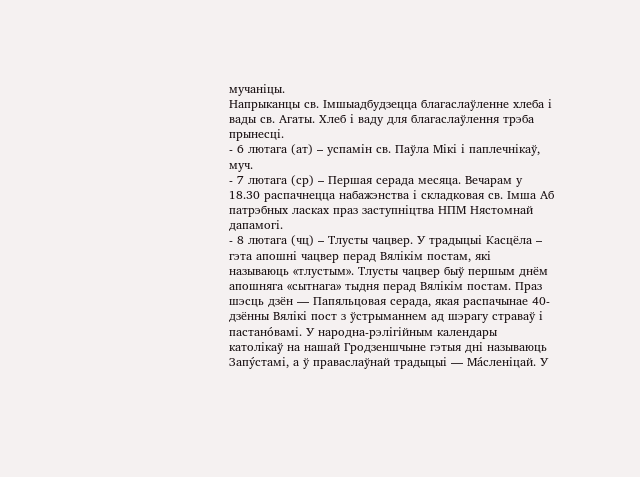мучаніцы.
Напрыканцы св. Імшыадбудзецца благаслаўленне хлеба і вады св. Агаты. Хлеб і ваду для благаслаўлення трэба прынесці.
- 6 лютага (ат) – успамін св. Паўла Мікі і паплечнікаў, муч.
- 7 лютага (ср) – Першая серада месяца. Вечарам у 18.30 распачнецца набажэнства і складковая св. Імша Аб патрэбных ласках праз заступніцтва НПМ Нястомнай дапамогі.
- 8 лютага (чц) – Тлусты чацвер. У традыцыі Касцёла – гэта апошні чацвер перад Вялікім постам, які называюць «тлустым». Тлусты чацвер быў першым днём апошняга «сытнага» тыдня перад Вялікім постам. Праз шэсць дзён — Папяльцовая серада, якая распачынае 40-дзённы Вялікі пост з ўстрыманнем ад шэрагу страваў і пастанóвамі. У народна-рэлігійным календары католікаў на нашай Гродзеншчыне гэтыя дні называюць Запýстамі, а ў праваслаўнай традыцыі — Мáсленіцай. У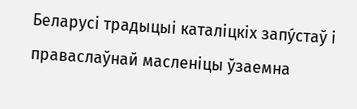Беларусі традыцыі каталіцкіх запýстаў і праваслаўнай масленіцы ўзаемна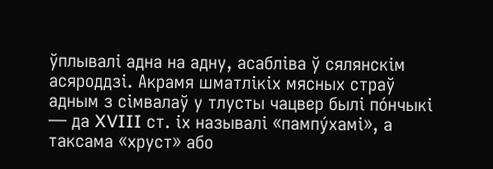ўплывалі адна на адну, асабліва ў сялянскім асяроддзі. Акрамя шматлікіх мясных страў адным з сімвалаў у тлусты чацвер былі пóнчыкі — да XVIII ст. іх называлі «пампýхамі», а таксама «хруст» або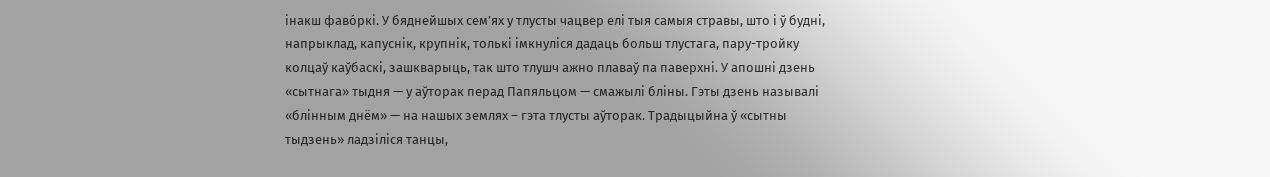інакш фавóркі. У бяднейшых сем’ях у тлусты чацвер елі тыя самыя стравы, што і ў будні, напрыклад, капуснік, крупнік, толькі імкнуліся дадаць больш тлустага, пару-тройку колцаў каўбаскі, зашкварыць, так што тлушч ажно плаваў па паверхні. У апошні дзень «сытнага» тыдня — у аўторак перад Папяльцом — смажылі бліны. Гэты дзень называлі «блінным днём» — на нашых землях – гэта тлусты аўторак. Традыцыйна ў «сытны тыдзень» ладзіліся танцы,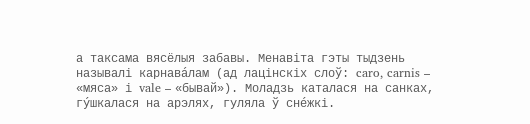а таксама вясёлыя забавы. Менавіта гэты тыдзень называлі карнавáлам (ад лацінскіх слоў: caro, carnis – «мяса» і vale – «бывай»). Моладзь каталася на санках, гýшкалася на арэлях, гуляла ў снéжкі.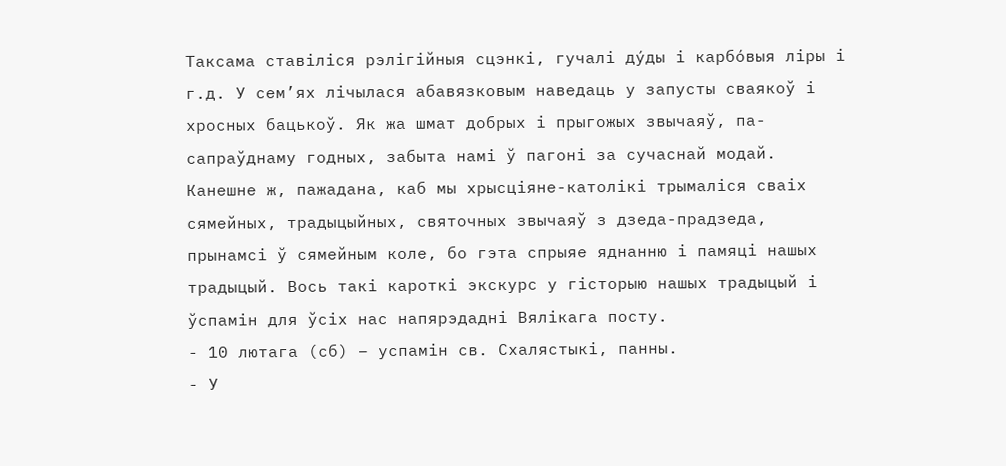Таксама ставіліся рэлігійныя сцэнкі, гучалі дýды і карбóвыя ліры і г.д. У сем’ях лічылася абавязковым наведаць у запусты сваякоў і хросных бацькоў. Як жа шмат добрых і прыгожых звычаяў, па-сапраўднаму годных, забыта намі ў пагоні за сучаснай модай. Канешне ж, пажадана, каб мы хрысціяне-католікі трымаліся сваіх сямейных, традыцыйных, святочных звычаяў з дзеда-прадзеда, прынамсі ў сямейным коле, бо гэта спрыяе яднанню і памяці нашых традыцый. Вось такі кароткі экскурс у гісторыю нашых традыцый і ўспамін для ўсіх нас напярэдадні Вялікага посту.
- 10 лютага (сб) – успамін св. Схалястыкі, панны.
- У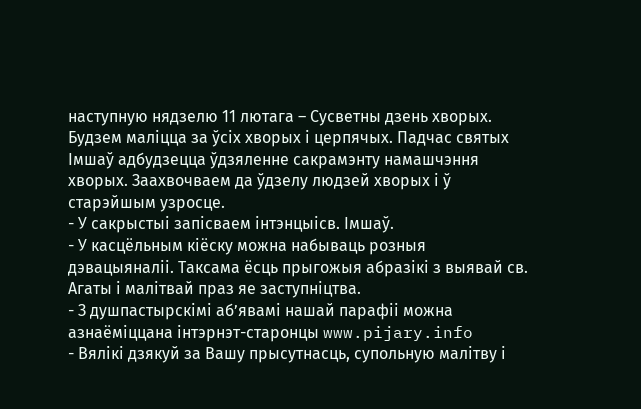наступную нядзелю 11 лютага – Сусветны дзень хворых. Будзем маліцца за ўсіх хворых і церпячых. Падчас святых Імшаў адбудзецца ўдзяленне сакрамэнту намашчэння хворых. Заахвочваем да ўдзелу людзей хворых і ў старэйшым узросце.
- У сакрыстыі запісваем інтэнцыісв. Імшаў.
- У касцёльным кіёску можна набываць розныя дэвацыяналіі. Таксама ёсць прыгожыя абразікі з выявай св. Агаты і малітвай праз яе заступніцтва.
- З душпастырскімі аб’явамі нашай парафіі можна азнаёміццана інтэрнэт-старонцы www.pijary.info
- Вялікі дзякуй за Вашу прысутнасць, супольную малітву і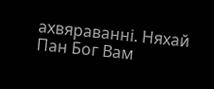ахвяраванні. Няхай Пан Бог Вам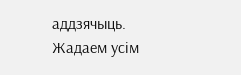аддзячыць. Жадаем усім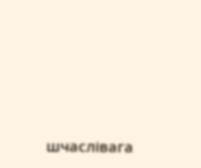шчаслівага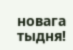новага тыдня!